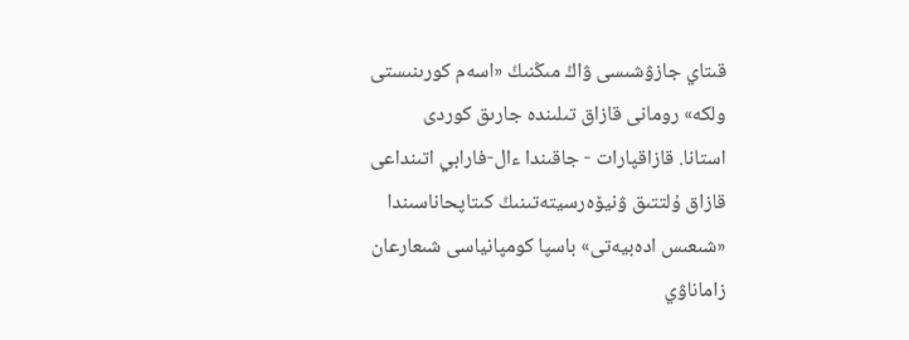قىتاي جازۋشىسى ۋاڭ مىڭنىڭ «اسەم كورىنىستى ولكە» رومانى قازاق تىلىندە جارىق كوردى
استانا. قازاقپارات - جاقىندا ءال-فارابي اتىنداعى قازاق ۇلتتىق ۋنيۆەرسيتەتىنىڭ كىتاپحاناسىندا «شىعىس ادەبيەتى» باسپا كومپانياسى شىعارعان زاماناۋي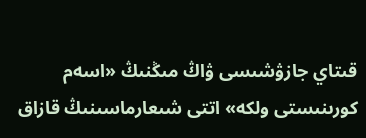قىتاي جازۋشىسى ۋاڭ مىڭنىڭ «اسەم كورىنىستى ولكە» اتتى شىعارماسىنىڭ قازاق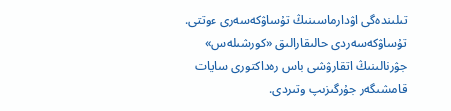تىلىندەگى اۋدارماسىنىڭ تۇساۋكەسەرى ءوتتى.
تۇساۋكەسەردى حالىقارالىق «كورشىلەس» جۋرنالىنىڭ اتقارۋشى باس رەداكتورى سايات قامشىگەر جۇرگىزىپ وتىردى.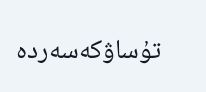تۇساۋكەسەردە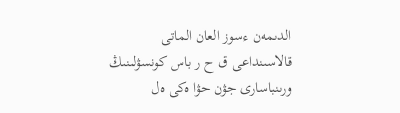الدىمەن ءسوز العان الماتى قالاسىنداعى ق ح ر باس كونسۋلىنىڭ ورىنباسارى جۋن حۋا ەكى ەل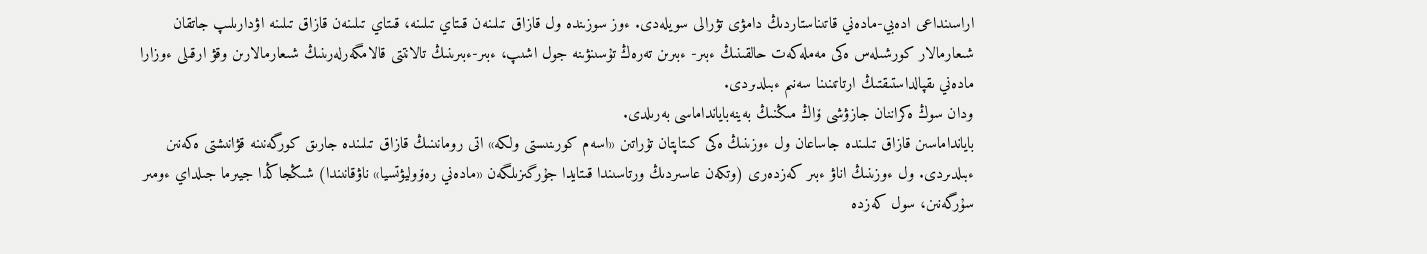اراسىنداعى ادەبي-مادەني قاتىناستاردىڭ دامۋى تۋرالى سويلەدى. ءوز سوزىندە ول قازاق تىلىنەن قىتاي تىلىنە، قىتاي تىلىنەن قازاق تىلىنە اۋدارىلىپ جاتقان شىعارمالار كورشىلەس ەكى مەملەكەت حالقىنىڭ ءبىر- ءبىرىن تەرەڭ تۇسىنۋىنە جول اشىپ، ءبىر-ءبىرىنىڭ تالانتتى قالامگەرلەرىنىڭ شىعارمالارىن وقۋ ارقىلى ءوزارا مادەني ىقپالداستىقتىڭ ارتاتىنىنا سەنىم ءبىلدىردى.
ودان سوڭ ەكراننان جازۋشى ۆاڭ مىڭنىڭ بەينەبايانداماسى بەرىلدى.
بايانداماسىن قازاق تىلىندە جاساعان ول ءوزىنىڭ ەكى كىتاپتان تۇراتىن «اسەم كورىنىستى ولكە» اتى رومانىنىڭ قازاق تىلىندە جارىق كورگەنىنە قۋانىشتى ەكەنىن ءبىلدىردى. ول ءوزىنىڭ اناۋ ءبىر كەزدەرى (وتكەن عاسىردىڭ ورتاسىندا قىتايدا جۇرگىزىلگەن «مادەني رەۆوليۋتسيا» ناۋقانىندا) شىڭجاڭدا جيىرما جىلداي ءومىر سۇرگەنىن، سول كەزدە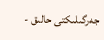جەرگىلىكتى حالىق -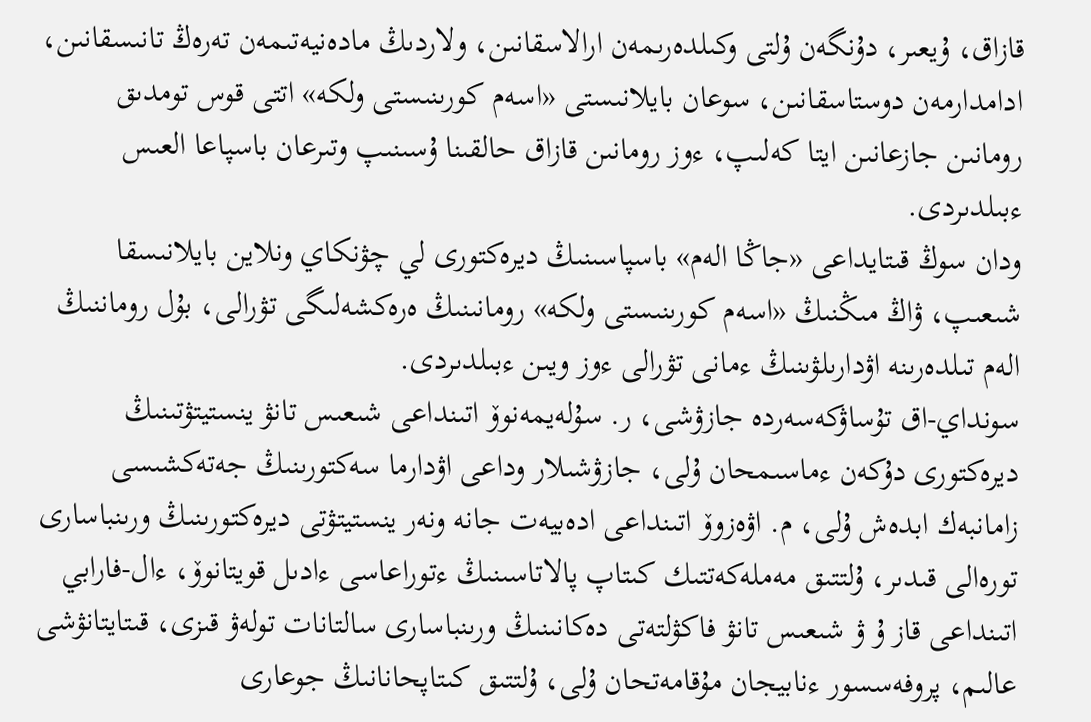قازاق، ۇيعىر، دۇنگەن ۇلتى وكىلدەرىمەن ارالاسقانىن، ولاردىڭ مادەنيەتىمەن تەرەڭ تانىسقانىن، ادامدارمەن دوستاسقانىن، سوعان بايلانىستى «اسەم كورىنىستى ولكە» اتتى قوس تومدىق رومانىن جازعانىن ايتا كەلىپ، ءوز رومانىن قازاق حالقىنا ۇسىنىپ وتىرعان باسپاعا العىس ءبىلدىردى.
ودان سوڭ قىتايداعى «جاڭا الەم» باسپاسىنىڭ ديرەكتورى لي چۋنكاي ونلاين بايلانىسقا شىعىپ، ۋاڭ مىڭنىڭ «اسەم كورىنىستى ولكە» رومانىنىڭ ەرەكشەلىگى تۋرالى، بۇل روماننىڭ الەم تىلدەرىنە اۋدارىلۋىنىڭ ءمانى تۋرالى ءوز ويىن ءبىلدىردى.
سونداي-اق تۇساۋكەسەردە جازۋشى، ر. سۇلەيمەنوۆ اتىنداعى شىعىس تانۋ ينستيتۋتىنىڭ ديرەكتورى دۇكەن ءماسىمحان ۇلى، جازۋشىلار وداعى اۋدارما سەكتورىنىڭ جەتەكشىسى زامانبەك ابدەش ۇلى، م. اۋەزوۆ اتىنداعى ادەبيەت جانە ونەر ينستيتۋتى ديرەكتورىنىڭ ورىنباسارى تورەالى قىدىر، ۇلتتىق مەملەكەتتىك كىتاپ پالاتاسىنىڭ ءتوراعاسى ءادىل قويتانوۆ، ءال-فارابي اتىنداعى قاز ۇ ۋ شىعىس تانۋ فاكۋلتەتى دەكانىنىڭ ورىنباسارى سالتانات تولەۋ قىزى، قىتايتانۋشى عالىم، پروفەسسور ءنابيجان مۇقامەتحان ۇلى، ۇلتتىق كىتاپحانانىڭ جوعارى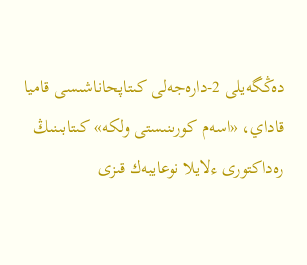دەڭگەيلى 2-دارەجەلى كىتاپحاناشىسى قاميا قاداي، «اسەم كورىنىستى ولكە» كىتابىنىڭ رەداكتورى ءلايلا نوعايبەك قىزى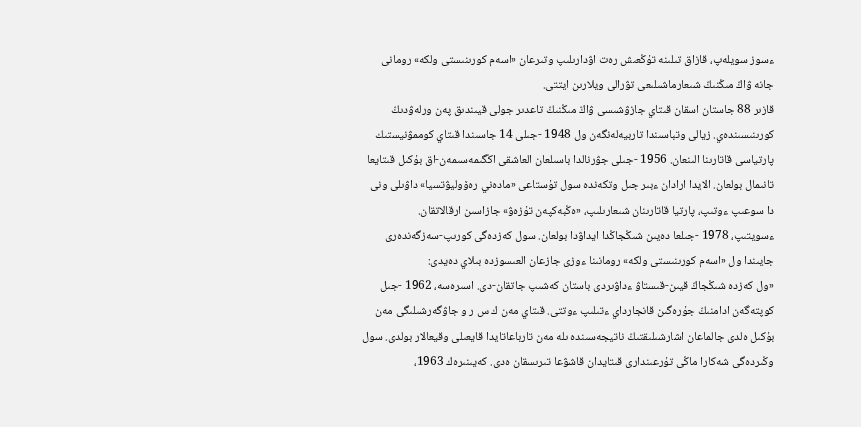ءسوز سويلەپ، قازاق تىلىنە تۇڭعىش رەت اۋدارىلىپ وتىرعان «اسەم كورىنىستى ولكە» رومانى جانە ۋاڭ مىڭنىڭ شىعارماشىلىعى تۋرالى ويلارىن ايتتى.
قازىر 88 جاستان اسقان قىتاي جازۋشىسى ۋاڭ مىڭنىڭ تاعدىر جولى قيىندىق پەن ورلەۋدىڭ كورىنىسىندەي. زيالى وتباسىندا تاربيەلەنگەن ول 1948 -جىلى 14 جاسىندا قىتاي كوممۋنيستىك پارتياسى قاتارىنا الىنعان. 1956 -جىلى جۋرنالدا باسىلعان العاشقى اڭگىمەسىمەن-اق بۇكىل قىتايعا تانىمال بولعان. الايدا ارادان ءبىر جىل وتكەندە سول تۇستاعى «مادەني رەۆوليۋتسيا» داۋىلى ونى دا سوعىپ ءوتىپ، پارتيا قاتارىنان شىعارىلىپ، «ەڭبەكپەن تۇزەۋ» جازاسىن ارقالاتقان.
ءسويتىپ، 1978 -جىلعا دەيىن شىڭجاڭدا ايداۋدا بولعان. سول كەزدەگى كورىپ-سەزگەندەرى جايىندا ول «اسەم كورىنىستى ولكە» رومانىنا ءوزى جازعان العىسوزدە بىلاي دەيدى:
«ول كەزدە شىڭجاڭ قيىن-قىستاۋ ءداۋىردى باستان كەشىپ جاتقان-دى. اسىرەسە، 1962 -جىل كوپتەگەن ادامنىڭ جۇرەگىن قانجارداي ءتىلىپ ءوتتى. قىتاي مەن ك س ر و جاۋگەرشىلىگى مەن بۇكىل ەلدى جالماعان اشارشىلىقتىڭ ناتيجەسىندە ىلە مەن تارباعاتايدا قايعىلى وقيعالار بولدى. سول وڭىردەگى شەكارا ماڭى تۇرعىندارى قىتايدان قاشۋعا تىرىسقان ەدى. كەيىنىرەك 1963،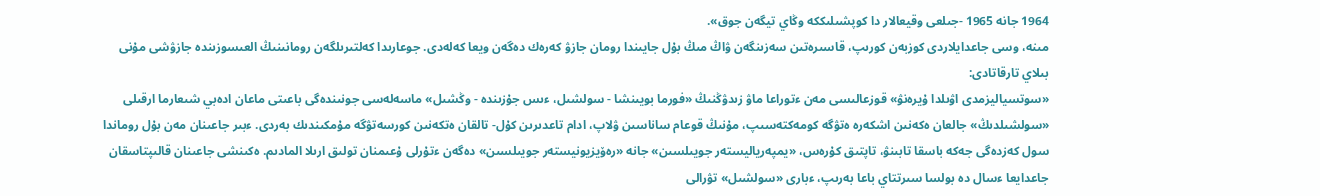1964 جانە 1965 -جىلعى وقيعالار دا كوپشىلىككە وڭاي تيگەن جوق».
مىنە، وسى جاعدايلاردى كوزبەن كورىپ، قاسىرەتىن سەزىنگەن ۋاڭ مىڭ بۇل جايىندا رومان جازۋ كەرەك دەگەن ويعا كەلەدى. جوعارىدا كەلتىرىلگەن رومانىنىڭ العىسوزىندە جازۋشى مۇنى بىلاي تارقاتادى:
«سوتسياليزمدى اۋىلدا ۇيرەنۋ» قوزعالىسى مەن ءتوراعا ماۋ زىدۋڭنىڭ «فورما بويىنشا - سولشىل، ءىس جۇزىندە - وڭشىل» ماسەلەسى جونىندەگى باعىتى ماعان ادەبي شىعارما ارقىلى «سولشىلدىڭ» جالعان ەكەنىن اشكەرە ەتۋگە كومەكتەسىپ، مۇنىڭ قوعام ساناسىن ۋلاپ، ادام تاعدىرىن كۇل- تالقان ەتكەنىن كورسەتۋگە مۇمكىندىك بەردى. ءبىر جاعىنان مەن بۇل روماندا سول كەزدەگى جەكە باسقا تابىنۋ، تاپتىق كۇرەس، «يمپەرياليستەر جويىلسىن» جانە «رەۆيزيونيستەر جويىلسىن» دەگەن ءتۇرلى ۇعىمنان تولىق ارىلا المادىم. ەكىنشى جاعىنان قالىپتاسقان جاعدايعا ءسال دە بولسا سىرتتاي باعا بەرىپ، ءبارى «سولشىل» تۋرالى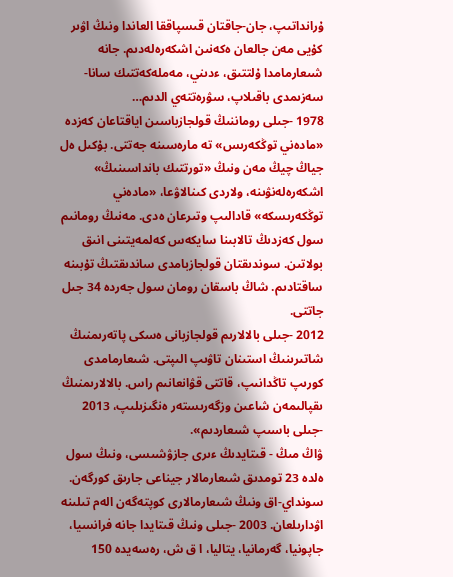ۇرانداتىپ، جان-جاقتان قىسپاققا العاندا ونىڭ اۋىر كۇيى مەن جالعان ەكەنىن اشكەرەلەدىم. جانە شىعارمامدا ۇلتتىق، ءدىني، مەملەكەتتىك سانا- سەزىمدى باقىلاپ، سۋرەتتەي الدىم…
1978 -جىلى روماننىڭ قولجازباسىن اياقتاعان كەزدە «مادەني توڭكەرىس» تە مارەسىنە جەتتى. بۇكىل ەل جياڭ چيڭ مەن ونىڭ «تورتتىك بانداسىنىڭ» اشكەرەلەنۋىنە، ولاردى كىنالاۋعا، «مادەني توڭكەرىسكە» قادالىپ وتىرعان ەدى. مەنىڭ رومانىم سول كەزدىڭ تالابىنا سايكەس كەلمەيتىنى انىق بولاتىن. سوندىقتان قولجازبامدى ساندىقتىڭ تۇبىنە ساقتادىم. شاڭ باسقان رومان سول جەردە 34 جىل جاتتى.
2012 -جىلى بالالارىم قولجازبانى ەسكى پاتەرىمنىڭ شاتىرىنىڭ استىنان تاۋىپ الىپتى. شىعارمامدى كورىپ تاڭدانىپ، قاتتى قۋانعانىم راس. بالالارىمنىڭ ىقپالىمەن شاعىن وزگەرىستەر ەنگىزىلىپ، 2013 -جىلى باسىپ شىعاردىم».
ۋاڭ مىڭ - قىتايدىڭ ءىرى جازۋشىسى، ونىڭ سول ەلدە 23 تومدىق شىعارمالار جيناعى جارىق كورگەن. سونداي-اق ونىڭ شىعارمالارى كوپتەگەن الەم تىلىنە اۋدارىلعان. 2003 -جىلى ونىڭ قىتايدا جانە فرانسيا، جاپونيا، گەرمانيا، يتاليا، ا ق ش، رەسەيدە 150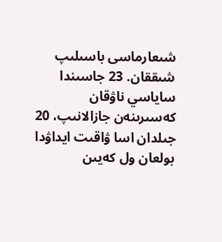شىعارماسى باسىلىپ شىققان. 23 جاسىندا ساياسي ناۋقان كەسىرىنەن جازالانىپ، 20 جىلدان اسا ۋاقىت ايداۋدا بولعان ول كەيىن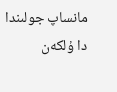مانساپ جولىندا دا ۇلكەن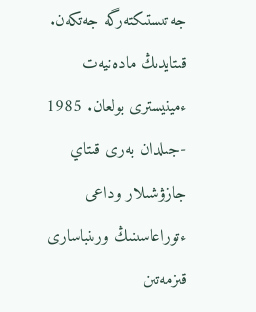جەتىستىكتەرگە جەتكەن. قىتايدىڭ مادەنيەت ءمينيسترى بولعان. 1985 -جىلدان بەرى قىتاي جازۋشىلار وداعى ءتوراعاسىنىڭ ورىنباسارى قىزمەتىن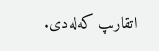اتقارىپ كەلەدى.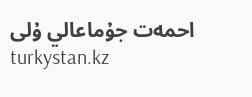احمەت جۇماعالي ۇلى
turkystan.kz